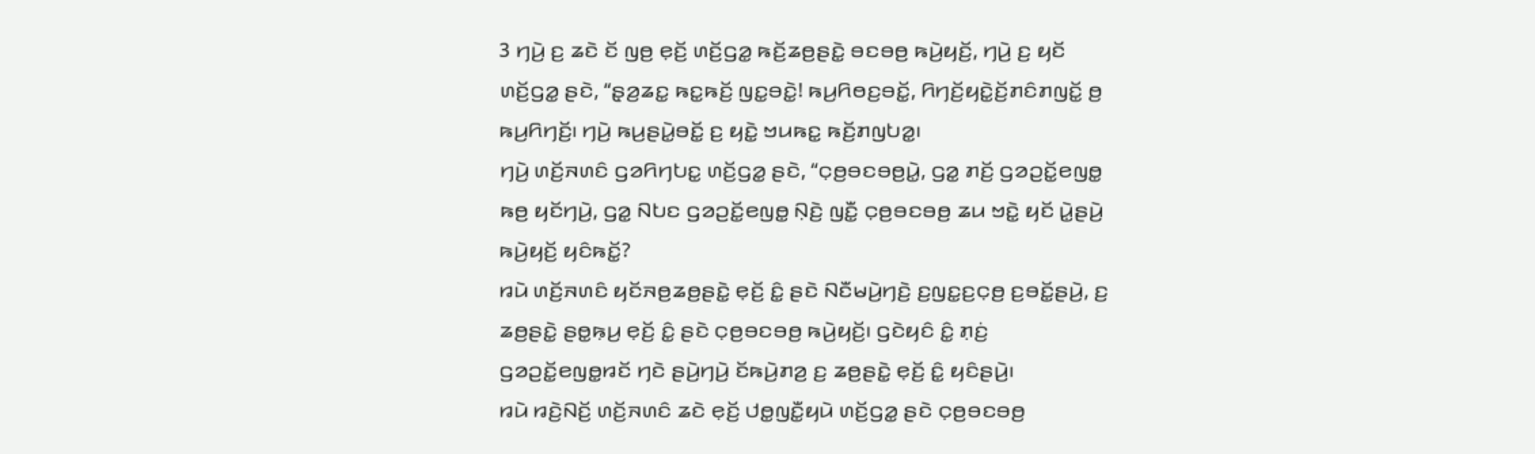3 ꤚꤣꤧ꤬ ꤢ꤬ ꤘꤢꤧ ꤢꤩ ꤜꤥ꤬ ꤕ꤫ꤢꤩ꤬ ꤛꤢꤩ꤬ꤞꤤ꤭ ꤒꤢꤩ꤬ꤘꤥ꤬ꤔꤢꤧ꤭ ꤋꤢꤋꤥ꤬ ꤒꤣꤧ꤬ꤟꤢꤩ꤬, ꤚꤣꤧ꤬ ꤢ꤬ ꤟꤢꤩ ꤛꤢꤩ꤬ꤞꤤ꤭ ꤔꤢꤧ, “ꤔ꤫ꤤ꤬ꤘꤢ꤭ ꤒꤢ꤭ꤒꤢꤩ꤬ ꤜꤢ꤭ꤋꤢꤧ꤭! ꤒꤣ꤬ꤖꤥꤢ꤬ꤋꤢꤩ꤭, ꤖꤚꤢꤩ꤬ꤟꤢꤧ꤭ꤢꤩ꤬ꤊꤢꤨꤊꤜꤢꤩ꤭ ꤥ꤬ ꤒꤣ꤬ꤖꤚꤢꤩ꤬꤯ ꤚꤣꤧ꤬ ꤒꤣ꤬ꤔꤣꤧ꤭ꤋꤢꤩ꤭ ꤢ꤬ ꤟꤢꤧ꤭ ꤠꤣꤒꤢ꤭ ꤒꤢꤩ꤬ꤊꤜꤝꤤ꤭꤯
ꤚꤣꤧ꤬ ꤛꤢꤩ꤬ꤏꤛꤢꤨ ꤞꤤꤖꤚꤝꤢ꤭ ꤛꤢꤩ꤬ꤞꤤ꤭ ꤔꤢꤧ, “ꤍ꤫ꤥ꤬ꤋꤢꤋꤥ꤬ꤣꤧ꤭, ꤞꤤ꤭ ꤊꤢꤩ꤬ ꤞꤤꤑꤢꤩ꤭ꤕꤜꤥ꤭ ꤒꤥ꤬ ꤟꤢꤩꤚꤣꤧ꤬, ꤞꤤ꤭ ꤡꤝꤢ ꤞꤤꤑꤢꤩ꤭ꤕꤜꤥ꤭ ꤡ꤫ꤢꤧ꤬ ꤜꤢꤪ꤭ ꤍ꤫ꤥ꤬ꤋꤢꤋꤥ꤬ ꤘꤣ ꤠꤢꤧ꤭ ꤟꤢꤩ ꤣꤧ꤭ꤔꤣꤧ꤬ ꤒꤣꤧ꤬ꤟꤢꤩ꤬ ꤟꤢꤨꤒꤢꤩ꤭?
ꤙꤣꤧ ꤛꤢꤩ꤬ꤏꤛꤢꤨ ꤟꤢꤩꤏꤥ꤬ꤘꤥ꤬ꤔꤢꤧ꤭ ꤕ꤫ꤢꤩ꤬ ꤢꤨ꤭ ꤔꤢꤧ ꤡꤢꤪꤗꤣꤧ꤬ꤚꤢꤧ꤬ ꤢ꤬ꤜꤢ꤭ꤢ꤬ꤍ꤫ꤥ꤬ ꤢ꤬ꤋꤢꤩ꤭ꤔꤣꤧ꤬, ꤢ꤬ ꤘꤥ꤬ꤔꤢꤧ꤭ ꤔꤥ꤭ꤒ꤫ꤣ꤬ ꤕ꤫ꤢꤩ꤬ ꤢꤨ꤭ ꤔꤢꤧ ꤍ꤫ꤥ꤬ꤋꤢꤋꤥ꤬ ꤒꤣꤧ꤬ꤟꤢꤩ꤬꤯ ꤞꤢꤧꤟꤢꤨ ꤢꤨ꤭ ꤊ꤫ꤢꤦ꤬ ꤞꤤꤑꤢꤩ꤭ꤕꤜꤥ꤭ꤙꤢꤩ ꤚꤢꤧ ꤔꤣꤧ꤬ꤚꤣꤧ꤬ ꤢꤩꤒꤣꤧ꤬ꤊꤤ꤬ ꤢ꤬ ꤘꤥ꤬ꤔꤢꤧ꤭ ꤕ꤫ꤢꤩ꤬ ꤢꤨ꤭ ꤟꤢꤨꤔꤣꤧ꤬꤯
ꤙꤣꤧ ꤙꤢꤧ꤬ꤡꤢꤩ꤬ ꤛꤢꤩ꤬ꤏꤛꤢꤨ ꤘꤢꤧ ꤕ꤫ꤢꤩ꤬ ꤓꤥ꤭ꤜꤢꤪ꤭ꤟꤣꤧ ꤛꤢꤩ꤬ꤞꤤ꤭ ꤔꤢꤧ ꤍ꤫ꤥ꤬ꤋꤢꤋꤥ꤬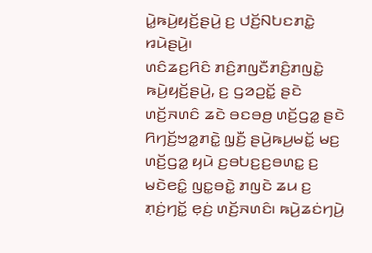ꤣꤧ꤭ꤒꤣꤧ꤬ꤟꤢꤩ꤬ꤔꤣꤧ꤬ ꤢ꤬ ꤓꤢꤩ꤬ꤡꤝꤢꤊꤢꤧ꤭ ꤙꤣꤧꤔꤣꤧ꤬꤯
ꤛꤢꤨꤘꤢ꤬ꤖꤢꤨ ꤊꤢꤨ꤬ꤊꤜꤢꤪꤊꤢꤨ꤬ꤊꤜꤢꤧ꤭ ꤒꤣꤧ꤬ꤟꤢꤩ꤬ꤔꤣꤧ꤬, ꤢ꤬ ꤞꤤꤑꤢꤩ꤭ ꤔꤢꤧ ꤛꤢꤩ꤬ꤏꤛꤢꤨ ꤘꤢꤧ ꤋꤢꤋꤥ꤬ ꤛꤢꤩ꤬ꤞꤤ꤭ ꤔꤢꤧ ꤖꤚꤢꤩ꤬ꤠꤤ꤭ꤊꤢꤧ꤭ ꤜ꤫ꤢꤪ꤬ ꤔꤣꤧ꤬ꤒꤣ꤬ꤗꤢꤩ꤭ ꤗꤢ꤬ ꤛꤢꤩ꤬ꤞꤤ꤭ ꤟꤣꤧ ꤢ꤬ꤋꤝꤢ꤬ꤢ꤬ꤋꤛꤢ꤭ ꤢ꤬ ꤗꤢꤧꤕꤢꤨ꤭ ꤜꤢ꤭ꤋꤢꤧ꤭ ꤊꤜꤢꤧ ꤘꤣ ꤢ꤬ ꤊ꤫ꤢꤦ꤬ꤚꤢꤩ꤭ ꤕ꤫ꤢꤦ꤬ ꤛꤢꤩ꤬ꤏꤛꤢꤨ꤯ ꤒꤣꤧ꤬ꤘꤢꤦꤚꤣꤧ꤬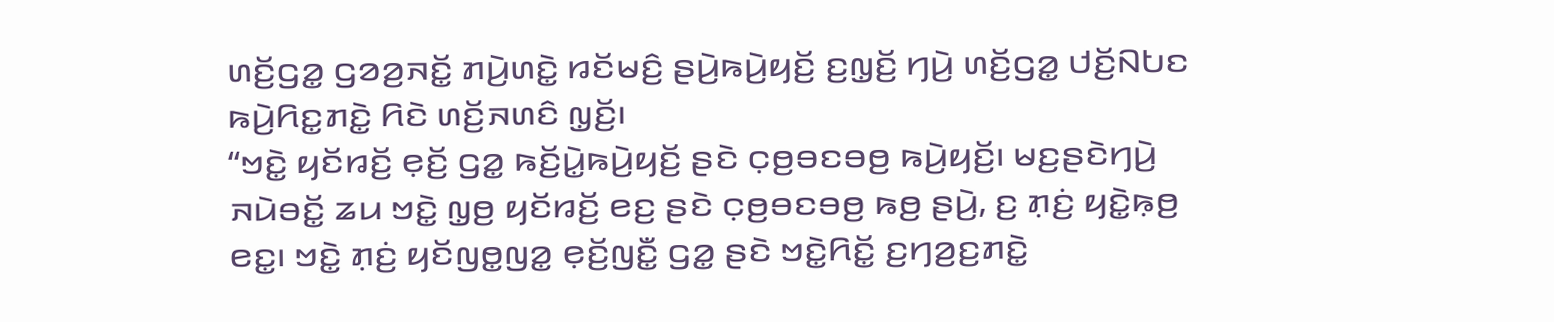ꤛꤢꤩ꤬ꤞꤤ꤭ ꤞꤤꤤ꤬ꤏꤢꤩ꤭ ꤊꤣꤧ꤬ꤛꤢꤧ꤭ ꤙꤢꤩꤗꤢꤨ꤬ ꤔꤣꤧ꤬ꤒꤣꤧ꤬ꤟꤢꤩ꤬ ꤢ꤬ꤜ꤫ꤢꤩ꤬ ꤚꤣꤧ꤬ ꤛꤢꤩ꤬ꤞꤤ꤭ ꤓꤢꤩ꤬ꤡꤝꤢ ꤒꤣꤧ꤬ꤖꤢ꤭ꤊꤢꤧ꤭ ꤖꤢꤧ ꤛꤢꤩ꤬ꤏꤛꤢꤨ ꤜ꤫ꤢꤩ꤬꤯
“ꤠꤢꤧ꤭ ꤟꤢꤩꤙꤢꤩ꤬ ꤕ꤫ꤢꤩ꤬ ꤞꤤ꤭ ꤒꤢꤩ꤬ꤣꤧ꤭ꤒꤣꤧ꤬ꤟꤢꤩ꤬ ꤔꤢꤧ ꤍ꤫ꤥ꤬ꤋꤢꤋꤥ꤬ ꤒꤣꤧ꤬ꤟꤢꤩ꤬꤯ ꤗꤢ꤬ꤔꤢꤧꤚꤣꤧ꤬ ꤏꤣꤧꤋꤢꤩ꤭ ꤘꤣ ꤠꤢꤧ꤭ ꤜ꤫ꤥ꤬ ꤟꤢꤩꤙꤢꤩ꤬ ꤕꤢ꤬ ꤔꤢꤧ ꤍ꤫ꤥ꤬ꤋꤢꤋꤥ꤬ ꤒꤥ꤬ ꤔꤣꤧ꤬, ꤢ꤬ ꤊ꤫ꤢꤦ꤬ ꤟꤢꤧ꤭ꤒ꤫ꤥ꤬ ꤕꤢ꤭꤯ ꤠꤢꤧ꤭ ꤊ꤫ꤢꤦ꤬ ꤟꤢꤩꤜꤥ꤭ꤜꤤ꤭ ꤕ꤫ꤢꤩ꤬ꤜꤢꤪ꤭ ꤞꤤ꤭ ꤔꤢꤧ ꤠꤢꤧ꤭ꤖꤢꤩ꤭ ꤢ꤬ꤚꤤ꤬ꤢ꤬ꤊꤢꤧ꤭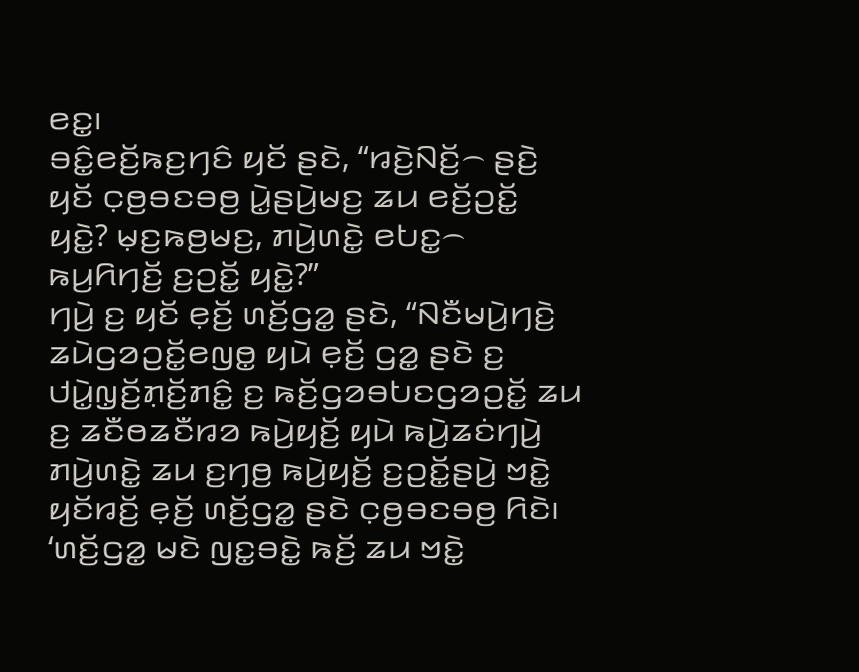ꤕꤢ꤭꤯
ꤋꤢꤨ꤭ꤕꤢꤩ꤬ꤒꤢ꤬ꤚꤢꤨ ꤟꤢꤩ ꤔꤢꤧ, “ꤙꤢꤧ꤬ꤡꤢꤩ꤬꤮ ꤔꤢꤧ꤬ ꤟꤢꤩ ꤍ꤫ꤥ꤬ꤋꤢꤋꤥ꤬ ꤣꤧ꤭ꤔꤣꤧ꤬ꤗꤢ꤬ ꤘꤣ ꤕꤢꤩ꤬ꤑꤢꤩ꤭ ꤟꤢꤧ꤭? ꤗ꤫ꤢ꤬ꤒꤥ꤬ꤗꤢ꤬, ꤊꤣꤧ꤬ꤛꤢꤧ꤭ ꤕꤝꤢ꤭꤮ ꤒꤣ꤬ꤖꤚꤢꤩ꤬ ꤢ꤬ꤑꤢꤩ꤭ ꤟꤢꤧ꤭?”
ꤚꤣꤧ꤬ ꤢ꤬ ꤟꤢꤩ ꤕ꤫ꤢꤩ꤬ ꤛꤢꤩ꤬ꤞꤤ꤭ ꤔꤢꤧ, “ꤡꤢꤪꤗꤣꤧ꤬ꤚꤢꤧ꤬ ꤘꤣꤧꤞꤤꤑꤢꤩ꤭ꤕꤜꤥ꤭ ꤟꤣꤧ ꤕ꤫ꤢꤩ꤬ ꤞꤤ꤭ ꤔꤢꤧ ꤢ꤬ ꤓꤣꤧ꤭ꤜ꤫ꤢꤩ꤬ꤊ꤫ꤢꤩ꤬ꤊꤢꤨ꤭ ꤢ꤬ ꤒꤢꤩ꤬ꤞꤤꤋꤝꤢꤞꤤꤑꤢꤩ꤭ ꤘꤣ ꤢ꤬ ꤘꤢꤪꤥꤘꤢꤪꤙꤤ ꤒꤣꤧ꤬ꤟꤢꤩ꤬ ꤟꤣꤧ ꤒꤣꤧ꤬ꤘꤢꤦꤚꤣꤧ꤬ ꤊꤣꤧ꤬ꤛꤢꤧ꤭ ꤘꤣ ꤢ꤬ꤚꤥ꤬ ꤒꤣꤧ꤬ꤟꤢꤩ꤬ ꤢ꤬ꤑꤢꤩ꤭ꤔꤣꤧ꤬ ꤠꤢꤧ꤭ ꤟꤢꤩꤙꤢꤩ꤬ ꤕ꤫ꤢꤩ꤬ ꤛꤢꤩ꤬ꤞꤤ꤭ ꤔꤢꤧ ꤍ꤫ꤥ꤬ꤋꤢꤋꤥ꤬ ꤖꤢꤧ꤯ ‘ꤛꤢꤩ꤬ꤞꤤ꤭ ꤗꤢꤧ ꤜꤢ꤭ꤋꤢꤧ꤭ ꤒꤢꤩ꤬ ꤘꤣ ꤠꤢꤧ꤭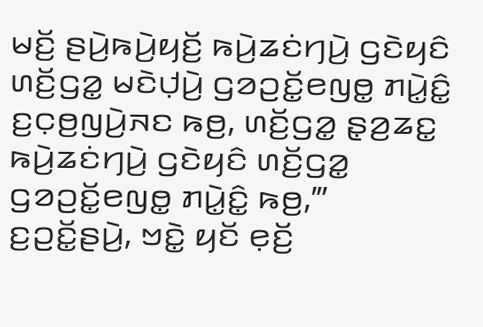ꤗꤢꤩ꤬ ꤔꤣꤧ꤬ꤒꤣꤧ꤬ꤟꤢꤩ꤬ ꤒꤣꤧ꤬ꤘꤢꤦꤚꤣꤧ꤬ ꤞꤢꤧꤟꤢꤨ ꤛꤢꤩ꤬ꤞꤤ꤭ ꤗꤢꤧꤓ꤫ꤣꤧ꤬ ꤞꤤꤑꤢꤩ꤭ꤕꤜꤥ꤭ ꤊꤣꤧ꤭ꤢꤨ꤭ ꤢ꤬ꤍ꤫ꤥ꤬ꤜꤣꤧ꤬ꤏꤢ ꤒꤥ꤬, ꤛꤢꤩ꤬ꤞꤤ꤭ ꤔ꤫ꤤ꤬ꤘꤢ꤭ ꤒꤣꤧ꤬ꤘꤢꤦꤚꤣꤧ꤬ ꤞꤢꤧꤟꤢꤨ ꤛꤢꤩ꤬ꤞꤤ꤭ ꤞꤤꤑꤢꤩ꤭ꤕꤜꤥ꤭ ꤊꤣꤧ꤭ꤢꤨ꤭ ꤒꤥ꤬,’” ꤢ꤬ꤑꤢꤩ꤭ꤔꤣꤧ꤬, ꤠꤢꤧ꤭ ꤟꤢꤩ ꤕ꤫ꤢꤩ꤬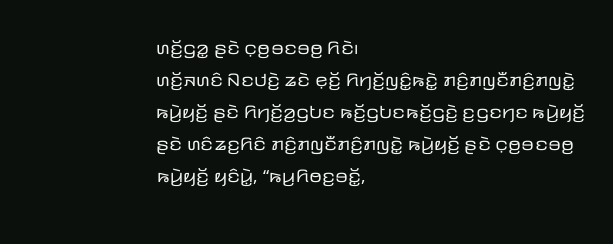ꤛꤢꤩ꤬ꤞꤤ꤭ ꤔꤢꤧ ꤍ꤫ꤥ꤬ꤋꤢꤋꤥ꤬ ꤖꤢꤧ꤯
ꤛꤢꤩ꤬ꤏꤛꤢꤨ ꤡꤢꤓꤢꤧ꤬ ꤘꤢꤧ ꤕ꤫ꤢꤩ꤬ ꤖꤚꤢꤩ꤬ꤜꤢꤨ꤭ꤒꤢꤧ꤭ ꤊꤢꤨ꤬ꤊꤜꤢꤪꤊꤢꤨ꤬ꤊꤜꤢꤧ꤭ ꤒꤣꤧ꤬ꤟꤢꤩ꤬ ꤔꤢꤧ ꤖꤚꤢꤩ꤬ꤤ꤬ꤞꤝꤢ ꤒꤢꤩ꤬ꤞꤝꤢꤒꤢꤩ꤬ꤞꤢꤧ꤬ ꤢ꤬ꤞꤢꤚꤢ ꤒꤣꤧ꤬ꤟꤢꤩ꤬ ꤔꤢꤧ ꤛꤢꤨꤘꤢ꤬ꤖꤢꤨ ꤊꤢꤨ꤬ꤊꤜꤢꤪꤊꤢꤨ꤬ꤊꤜꤢꤧ꤭ ꤒꤣꤧ꤬ꤟꤢꤩ꤬ ꤔꤢꤧ ꤍ꤫ꤥ꤬ꤋꤢꤋꤥ꤬ ꤒꤣꤧ꤬ꤟꤢꤩ꤬ ꤟꤢꤨꤣꤧ꤭, “ꤒꤣ꤬ꤖꤥꤢ꤬ꤋꤢꤩ꤭,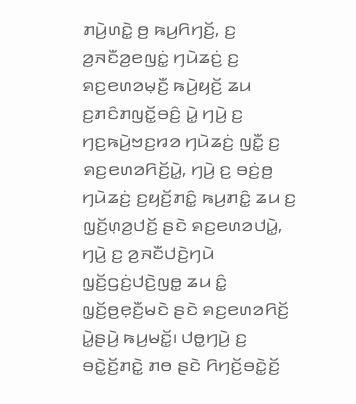ꤊꤣꤧ꤬ꤛꤢꤧ꤭ ꤥ꤬ ꤒꤣ꤬ꤖꤚꤢꤩ꤬, ꤢ꤬ ꤤ꤬ꤏꤢꤪꤤ꤬ꤕꤜꤢꤦ꤭ ꤚꤣꤧꤘꤢꤦ꤬ ꤢ꤬ ꤎꤢ꤬ꤕꤛꤤꤗ꤫ꤢꤪ꤬ ꤒꤣꤧ꤬ꤟꤢꤩ꤬ ꤘꤣ ꤢ꤬ꤊꤢꤨꤊꤜꤢꤩ꤭ꤋꤢꤨ꤬ ꤣꤧ꤭ ꤚꤣꤧ꤬ ꤢ꤬ ꤚꤢ꤬ꤒꤣꤧ꤬ꤠꤢ꤬ꤙꤤ ꤚꤣꤧꤘꤢꤦ꤬ ꤜꤢꤪ꤭ ꤢ꤬ ꤎꤢ꤬ꤕꤛꤤꤖꤢꤩ꤬ꤣꤧ꤭, ꤚꤣꤧ꤬ ꤢ꤬ ꤋꤢꤦ꤬ꤥ꤬ ꤚꤣꤧꤘꤢꤦ꤬ ꤢ꤬ꤟꤢꤩ꤬ꤊꤢꤨ꤭ ꤒꤣ꤬ꤊꤢꤨ꤭ ꤘꤣ ꤢ꤬ ꤜ꤫ꤢꤩ꤬ꤛ꤫ꤤ꤬ꤓꤢꤩ꤬ ꤔꤢꤧ ꤎꤢ꤬ꤕꤛꤤꤓꤣꤧ꤭, ꤚꤣꤧ꤬ ꤢ꤬ ꤤ꤬ꤏꤢꤪꤓꤢꤧ꤬ꤚꤣꤧ ꤜ꤫ꤢꤩ꤬ꤞꤢꤦ꤬ꤓꤢꤧ꤬ꤜꤥ꤭ ꤘꤣ ꤢꤨ꤭ ꤜ꤫ꤢꤩ꤬ꤥ꤬ꤕ꤫ꤢꤪ꤬ꤗꤢꤧ ꤔꤢꤧ ꤎꤢ꤬ꤕꤛꤤꤖꤢꤩ꤬ ꤣꤧ꤭ꤔꤣꤧ꤬ ꤒꤣ꤬ꤗꤢꤩ꤭꤯ ꤓꤥ꤭ꤚꤣꤧ꤬ ꤢ꤬ ꤋꤢꤧ꤭ꤢꤩ꤬ꤊꤢꤧ꤭ ꤊꤥ ꤔꤢꤧ ꤖꤚꤢꤩ꤬ꤋꤢꤧ꤭ꤢꤩ꤬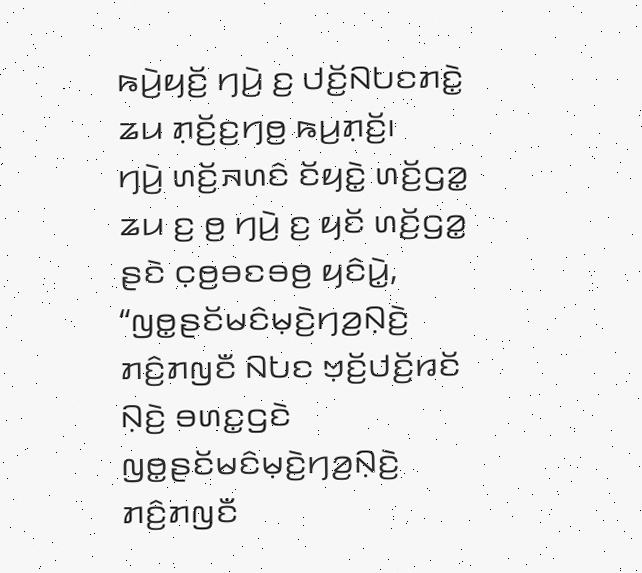ꤒꤣꤧ꤬ꤟꤢꤩ꤬ ꤚꤣꤧ꤬ ꤢ꤬ ꤓꤢꤩ꤬ꤡꤝꤢꤊꤢꤧ꤭ ꤘꤣ ꤊ꤫ꤢꤩ꤬ꤢ꤬ꤚꤥ꤬ ꤒꤣ꤬ꤊ꤫ꤢꤩ꤬꤯
ꤚꤣꤧ꤬ ꤛꤢꤩ꤬ꤏꤛꤢꤨ ꤢꤩꤟꤢꤧ꤭ ꤛꤢꤩ꤬ꤞꤤ꤭ ꤘꤣ ꤢ꤬ ꤥ꤬ ꤚꤣꤧ꤬ ꤢ꤬ ꤟꤢꤩ ꤛꤢꤩ꤬ꤞꤤ꤭ ꤔꤢꤧ ꤍ꤫ꤥ꤬ꤋꤢꤋꤥ꤬ ꤟꤢꤨꤣꤧ꤭, “ꤜꤥ꤭ꤔꤢꤩꤗꤢꤨꤗ꤫ꤢꤧ꤬ꤚꤤ꤬ꤡ꤫ꤢꤧ꤬ ꤊꤢꤨ꤬ꤊꤜꤢꤪ ꤡꤝꤢ ꤠ꤫ꤢꤩ꤬ꤓꤢꤩ꤬ꤙꤢꤩ ꤡ꤫ꤢꤧ꤬ ꤋꤛꤢ꤭ꤞꤢꤧ ꤜꤥ꤭ꤔꤢꤩꤗꤢꤨꤗ꤫ꤢꤧ꤬ꤚꤤ꤬ꤡ꤫ꤢꤧ꤬ ꤊꤢꤨ꤬ꤊꤜꤢꤪ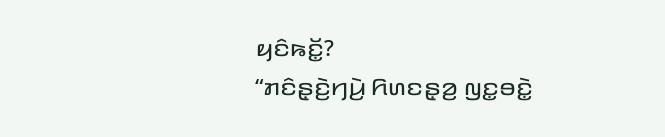ꤟꤢꤨꤒꤢꤩ꤭?
“ꤊꤢꤨꤔ꤫ꤢꤧ꤬ꤚꤣꤧ꤬ ꤖꤛꤢꤔ꤫ꤤ꤬ ꤜꤢ꤭ꤋꤢꤧ꤭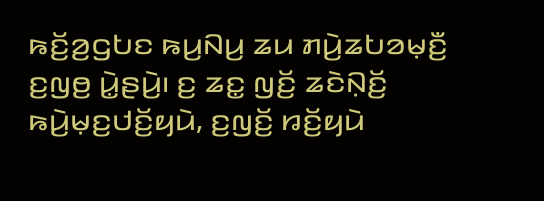ꤒꤢꤩ꤬ꤤ꤬ꤞꤝꤢ ꤒꤣ꤬ꤡꤣ꤬ ꤘꤣ ꤊꤣꤧ꤬ꤘꤝꤤꤗ꤫ꤢꤪ꤬ ꤢ꤬ꤜꤥ꤬ ꤣꤧ꤭ꤔꤣꤧ꤬꤯ ꤢ꤬ ꤘꤢ꤭ ꤜꤢꤩ꤬ ꤘꤢꤧꤡ꤫ꤢꤩ꤬ ꤒꤣꤧ꤬ꤗ꤫ꤢ꤬ꤓꤢꤩ꤬ꤟꤣꤧ, ꤢ꤬ꤜꤢꤩ꤬ ꤙꤢꤩ꤬ꤟꤣꤧ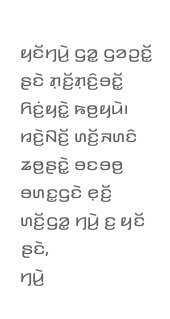ꤟꤢꤩꤚꤣꤧ꤬ ꤞꤤ꤭ ꤞꤤꤑꤢꤩ꤭ ꤔꤢꤧ ꤊ꤫ꤢꤩ꤬ꤊ꤫ꤢꤨ꤬ꤋꤢꤩ꤭ ꤖꤢꤦ꤬ꤟꤢꤧ꤭ ꤒꤥ꤬ꤟꤣꤧ꤯
ꤙꤢꤧ꤬ꤡꤢꤩ꤬ ꤛꤢꤩ꤬ꤏꤛꤢꤨ ꤘꤥ꤬ꤔꤢꤧ꤭ ꤋꤢꤋꤥ꤬ ꤋꤛꤢ꤭ꤞꤢꤧ ꤕ꤫ꤢꤩ꤬ ꤛꤢꤩ꤬ꤞꤤ꤭ ꤚꤣꤧ꤬ ꤢ꤬ ꤟꤢꤩ ꤔꤢꤧ,
ꤚꤣꤧ꤬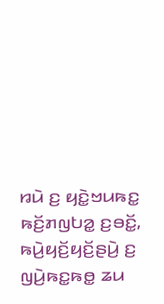ꤙꤣꤧ ꤢ꤬ ꤟꤢꤧ꤭ꤠꤣꤒꤢ꤭ ꤒꤢꤩ꤬ꤊꤜꤝꤤ꤭ ꤢ꤬ꤋꤢꤩ꤭, ꤒꤣꤧ꤬ꤟꤢꤩ꤬ꤟꤢꤩ꤬ꤔꤣꤧ꤬ ꤢ꤬ ꤜꤣꤧ꤬ꤒꤢ꤭ꤒꤥ꤭ ꤘꤣ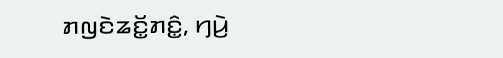ꤊꤜꤢꤧꤘꤢꤩ꤭ꤊꤢꤨ꤭, ꤚꤣꤧ꤬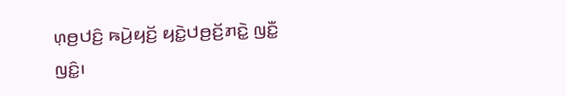ꤛ꤫ꤥ꤬ꤓꤢꤨ꤬ ꤒꤣꤧ꤬ꤟꤢꤩ꤬ ꤟꤢꤧ꤭ꤓꤥ꤬ꤢꤩ꤬ꤊꤢꤧ꤭ ꤜꤢꤪ꤭ ꤜꤢꤨ꤭꤯